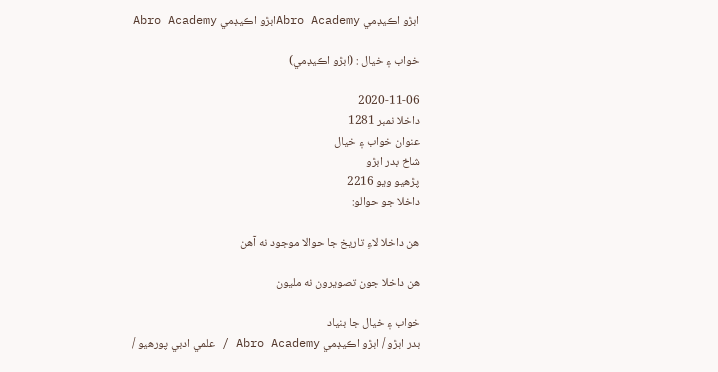ابڙو اڪيڊمي Abro Academyابڙو اڪيڊمي Abro Academy

خواب ۽ خيال : (ابڙو اڪيڊمي)

2020-11-06
داخلا نمبر 1281
عنوان خواب ۽ خيال
شاخ بدر ابڙو
پڙهيو ويو 2216
داخلا جو حوالو:

هن داخلا لاءِ تاريخ جا حوالا موجود نه آهن

هن داخلا جون تصويرون نه مليون

خواب ۽ خيال جا بنياد
بدر ابڙو / ابڙو اڪيڊمي Abro Academy / علمي ادبي پورهيو /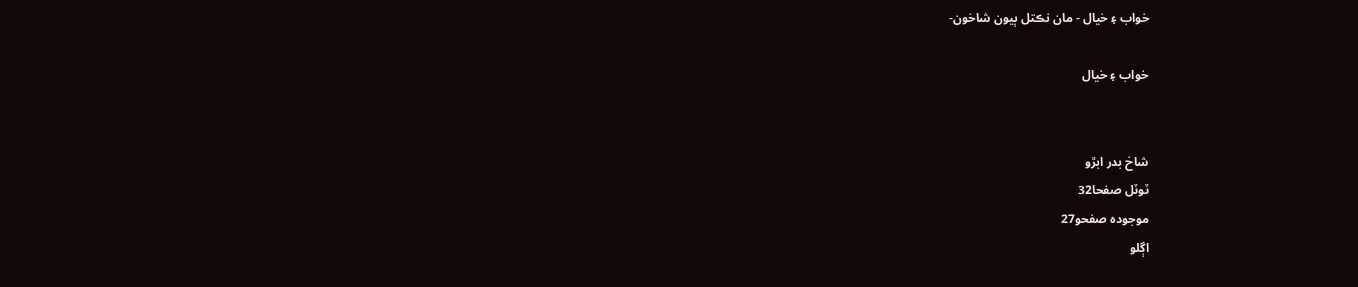خواب ۽ خيال - مان نڪتل ٻيون شاخون-

خواب ۽ خيال


شاخ بدر ابڙو
ٽوٽل صفحا32
موجودہ صفحو27
اڳلو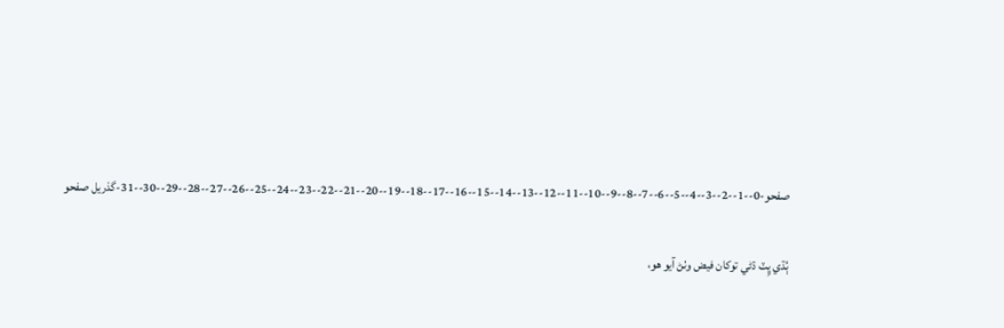صفحو-0--1--2--3--4--5--6--7--8--9--10--11--12--13--14--15--16--17--18--19--20--21--22--23--24--25--26--27--28--29--30--31-گذريل صفحو

ٻُڌي ڀِٽ ڌڻي توکان فيض وٺڻ آيو هو،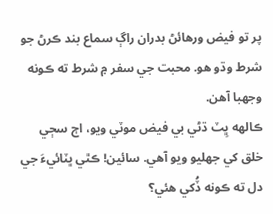پر تو فيض ورهائڻ بدران راڳ سماع بند ڪرڻ جو شرط وڌو هو. محبت جي سفر ۾ شرط ته ڪونه وجهبا آهن.
ڪالهه ڀِٽ ڌڻي بي فيض موٽي ويو، اڄ سڄي خلق کي جهليو ويو آهي. سائين! ڪٿي ڀٽائيءَ جي دل ته ڪونه ڏُکي هئي؟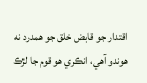اقتدار جو قابض خلق جو همدرد نه هوندو آهي، انڪري هو قوم جا لڙڪ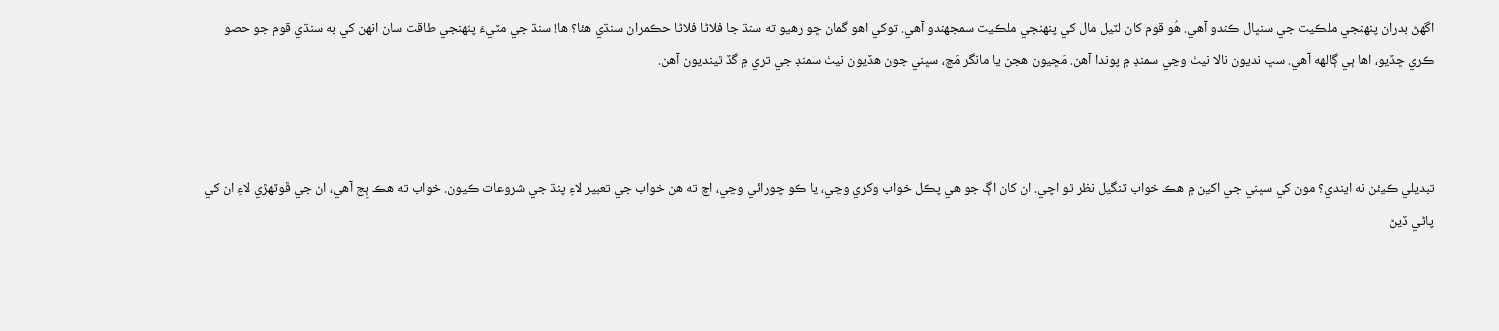اگهڻ بدران پنهنجي ملڪيت جي سنڀال ڪندو آهي. هُو قوم کان لٽيل مال کي پنهنجي ملڪيت سمجهندو آهي. توکي اهو گمان ڇو رهيو ته سنڌ جا فلاڻا فلاڻا حڪمران سنڌي هئا؟ ها! سنڌ جي مٽيءَ پنهنجي طاقت سان انهن کي به سنڌي قوم جو حصو ڪري ڇڏيو، اها ٻي ڳالهه آهي. سڀ نديون نالا نيٺ وڃي سمنڊ ۾ پوندا آهن. مَڇيون هجن يا مانگر مَڇ، سڀني جون هڏيون نيٺ سمنڊ جي تري ۾ گڏ ٿينديون آهن.



تبديلي ڪيئن نه ايندي؟ مون کي سڀني جي اکين ۾ هڪ خواب ٽنگيل نظر ٿو اچي. ان کان اڳ جو هي پڪل خواب وکري وڃي، يا ڪو چورائي وڃي، اچ ته هن خواب جي تعبير لاءِ پنڌ جي شروعات ڪيون. خواب ته هڪ ٻِج آهي، ان جي ڦوٽهڙي لاءِ ان کي پاڻي ڏيڻ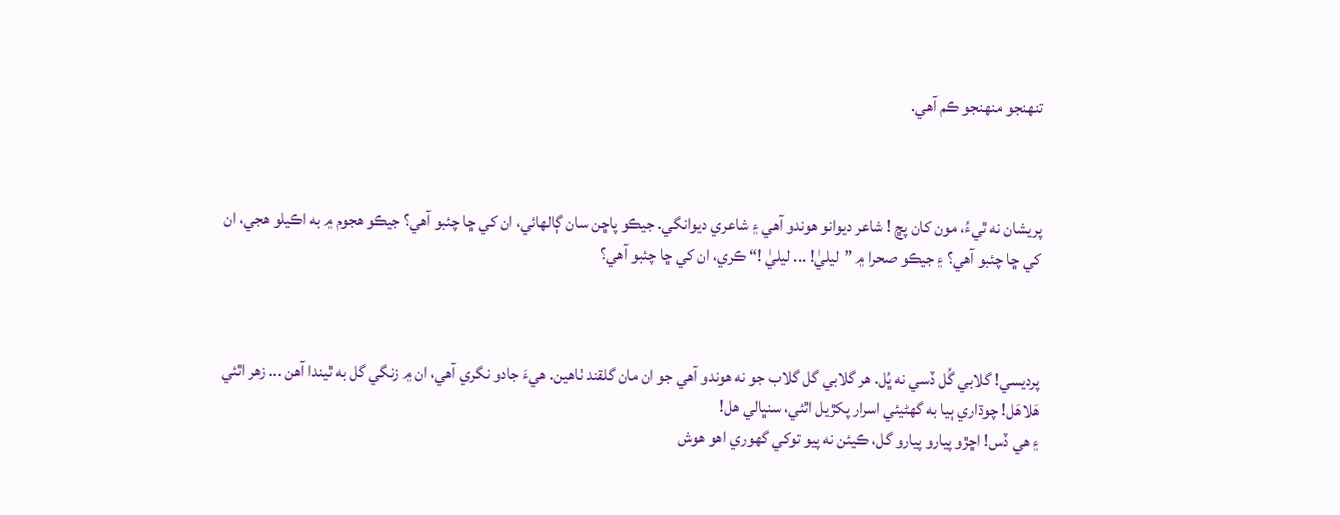تنهنجو منهنجو ڪم آهي.



پريشان نه ٿيءُ، مون کان پڇ ! شاعر ديوانو هوندو آهي ۽ شاعري ديوانگي. جيڪو پاڇن سان ڳالهائي، ان کي ڇا چئبو آهي؟ جيڪو هجوم ۾ به اڪيلو هجي، ان کي ڇا چئبو آهي؟ ۽ جيڪو صحرا ۾ ”ليليٰ! ... ليليٰ !“ ڪري، ان کي ڇا چئبو آهي؟



پرديسي! گلابي گُل ڏسي نه ڀُل. هر گلابي گل گلاب جو نه هوندو آهي جو ان مان گلقند ٺاهين. هيءَ جادو نگري آهي، ان ۾ زنگي گل به ٿيندا آهن ... زهر اٿئي هَلاهَل! چوڌاري ٻيا به گهڻيئي اسرار پکڙيل اٿئي، سنڀالي هل!
۽ هي ڏس! اڇڙو پيارو پيارو گل، ڪيئن نه پيو توکي گهوري اهو هوش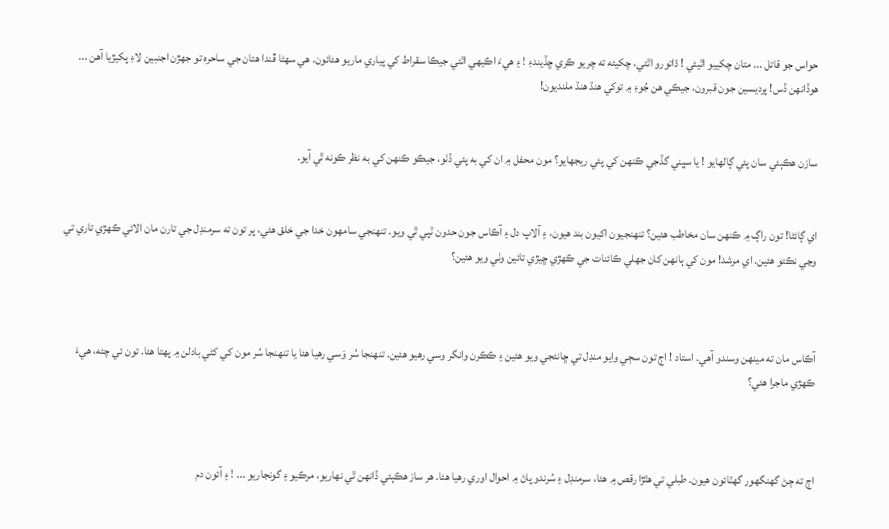حواس جو قاتل ... متان چکييو اٿيئي ! ڌاتورو اٿئي، چکيئه ته چريو ڪري ڇڏيندءِ ! ۽ هيءَ اڪيهي اٿئي جيڪا سقراط کي پياري ماريو هئائون. هي سهڻا ڦندا هتان جي ساحره تو جهڙن اجنبين لاءِ پکيڙيا آهن ... هوڏانهن ڏس! پرديسين جون قبرون، جيڪي هن جُوءِ ۾ توکي هنڌ هنڌ ملنديون!


سازن هڪٻئي سان پئي ڳالهايو ! يا سڀني گڏجي ڪنهن کي پئي ريجهايو؟ مون محفل ۾ ان کي به پئي ڏٺو، جيڪو ڪنهن کي به نظر ڪونه ٿي آيو.


اي ڳائڻا! تون راڳ ۾ ڪنهن سان مخاطب هئين؟ تنهنجيون اکيون بند هيون، ۽ آلاپ دل ۽ آڪاس جون حدون ٽپي ٿي ويو. تنهنجي سامهون خدا جي خلق هئي، پر تون ته سرمنڊل جي تارن مان الائي ڪهڙي تاري تي وڃي نڪتو هئين. اي مرشد! مون کي ٻانهن کان جهلي ڪائنات جي ڪهڙي ڇيڙي تائين وٺي ويو هئين؟



آڪاس مان ته مينهن وسندو آهي. استاد ! اڄ تون سڄي وايو منڊل تي ڇانئجي ويو هئين ۽ ڪڪرن وانگر وسي رهيو هئين. تنهنجا سُر وَسي رهيا هئا يا تنهنجا سُر مون کي کڻي بادلن ۾ پهتا هئا. تون ئي چئه، هيءَ ڪهڙي ماجرا هئي؟



اڄ ته ڄڻ گهنگهور گهٽائون هيون. طبلي تي هٿڙا رقص ۾ هئا، سرمنڊل ۽ سُرندو پاڻ ۾ احوال اوري رهيا هئا. هر ساز هڪٻئي ڏانهن ٿي نهاريو، مرڪيو ۽ گونجاريو ... ! ۽ آئون دم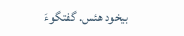بيخود هئس. گفتگوءَ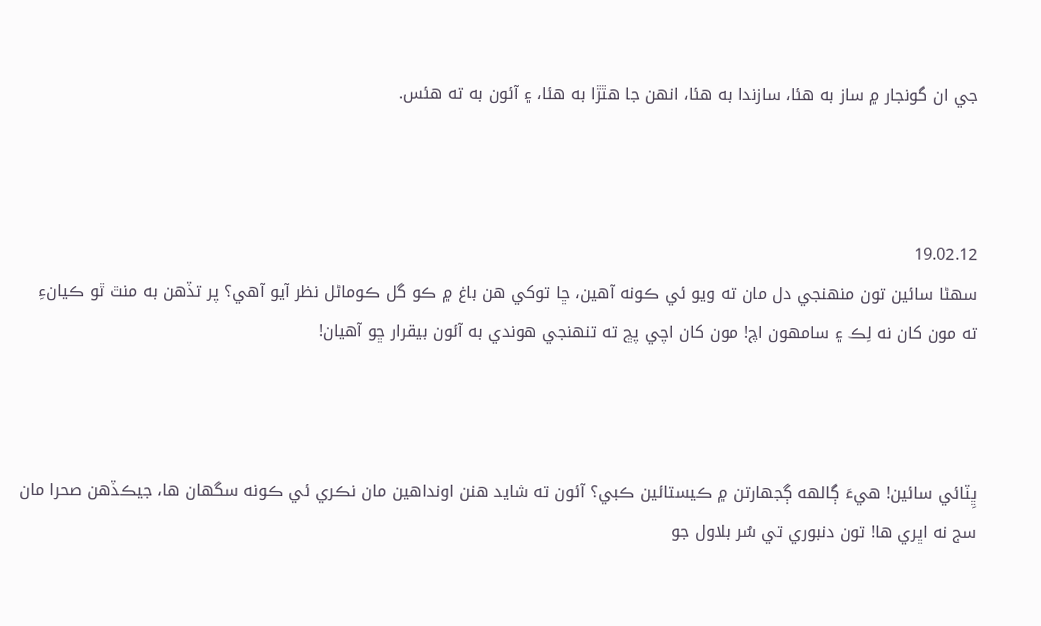جي ان گونجار ۾ ساز به هئا، سازندا به هئا، انهن جا هٿڙا به هئا، ۽ آئون به ته هئس.



19.02.12
سهڻا سائين تون منهنجي دل مان ته ويو ئي ڪونه آهين، ڇا توکي هن باغ ۾ ڪو گل ڪوماڻل نظر آيو آهي؟ پر تڏهن به منٿ ٿو ڪيانءِ ته مون کان نه لِڪ ۽ سامهون اچ! مون کان اچي پڇ ته تنهنجي هوندي به آئون بيقرار ڇو آهيان!



ڀِٽائي سائين! هيءَ ڳالهه ڳجهارتن ۾ ڪيستائين ڪبي؟ آئون ته شايد هنن اونداهين مان نڪري ئي ڪونه سگهان ها، جيڪڏهن صحرا مان سج نه اڀري ها! تون دنبوري تي سُر بلاول جو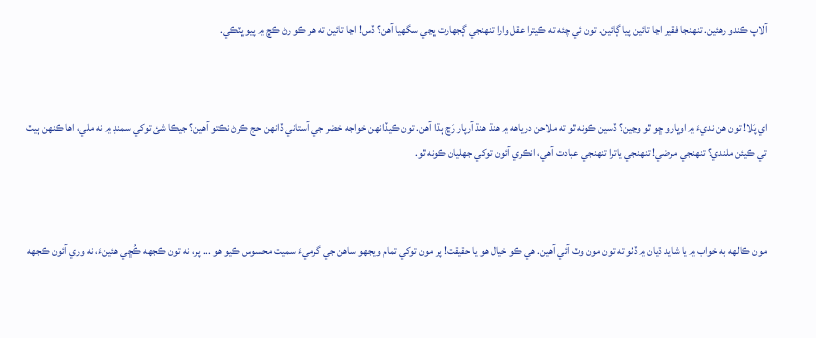آلاپ ڪندو رهئين. تنهنجا فقير اڃا تائين پيا ڳائين. تون ئي چئه ته ڪيترا عقل وارا تنهنجي ڳجهارت ڀڃي سگهيا آهن؟ ڏس! اڃا تائين ته هر ڪو رڻ ڪڇ ۾ پيو ڀٽڪي.



اي پَلا! تون هن نديءَ ۾ اوڀارو ڇو ٿو وڃين؟ ڏسين ڪونه ٿو ته ملاحن درياهه ۾ هنڌ هنڌ آرپار رَڇ ٻڌا آهن. تون ڪيڏانهن خواجه خضر جي آستاني ڏانهن حج ڪرڻ نڪتو آهين؟ جيڪا شئ توکي سمنڊ ۾ نه ملي، اها ڪنهن ٻيٽ تي ڪيئن ملندي؟ تنهنجي مرضي! تنهنجي ياترا تنهنجي عبادت آهي، انڪري آئون توکي جهليان ڪونه ٿو.



مون ڪالهه به خواب ۾ يا شايد ڌيان ۾ ڏٺو ته تون مون وٽ آئي آهين. هي ڪو خيال هو يا حقيقت! پر مون توکي تمام ويجهو ساهن جي گرميءَ سميت محسوس ڪيو هو ... پر، نه تون ڪجهه ڪُڇي هئينءَ، نه وري آئون ڪجهه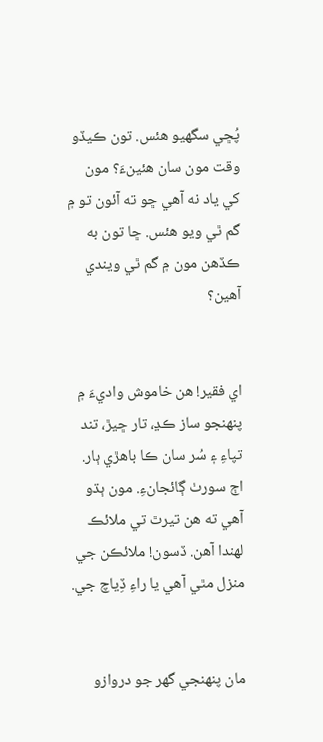پُڇي سگهيو هئس. تون ڪيڏو وقت مون سان هئينءَ؟ مون کي ياد نه آهي ڇو ته آئون تو ۾ گم ٿي ويو هئس. ڇا تون به ڪڏهن مون ۾ گم ٿي ويندي آهين؟


اي فقير! هن خاموش واديءَ ۾ پنهنجو ساز ڪڍ، تار ڇيڙ، تند تپاءِ ۽ سُر سان ڪا باهڙي ٻار. اڄ سورٺ ڳائجانءِ. مون ٻڌو آهي ته هن تيرٿ تي ملائڪ لهندا آهن. ڏسون! ملائڪن جي منزل مٿي آهي يا راءِ ڏِياچ جي.


مان پنهنجي گهر جو دروازو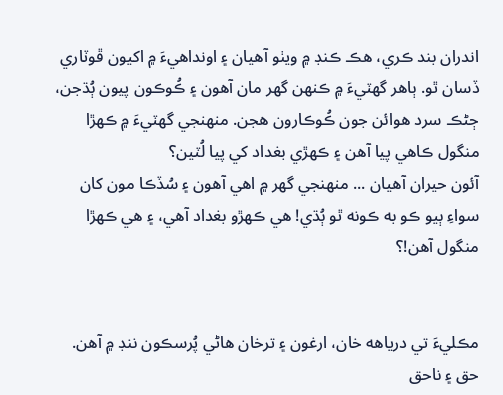اندران بند ڪري، هڪ ڪنڊ ۾ ويٺو آهيان ۽ اونداهيءَ ۾ اکيون ڦوٽاري ڏسان ٿو. ٻاهر گهٽيءَ ۾ ڪنهن گهر مان آهون ۽ ڪُوڪون پيون ٻُڌجن، ڄڻڪ سرد هوائن جون ڪُوڪارون هجن. منهنجي گهٽيءَ ۾ ڪهڙا منگول ڪاهي پيا آهن ۽ ڪهڙي بغداد کي پيا لُٽين؟
آئون حيران آهيان ... منهنجي گهر ۾ اهي آهون ۽ سُڏڪا مون کان سواءِ ٻيو ڪو به ڪونه ٿو ٻُڌي! هي ڪهڙو بغداد آهي، ۽ هي ڪهڙا منگول آهن!؟


مڪليءَ تي درياهه خان، ارغون ۽ ترخان هاڻي پُرسڪون ننڊ ۾ آهن. حق ۽ ناحق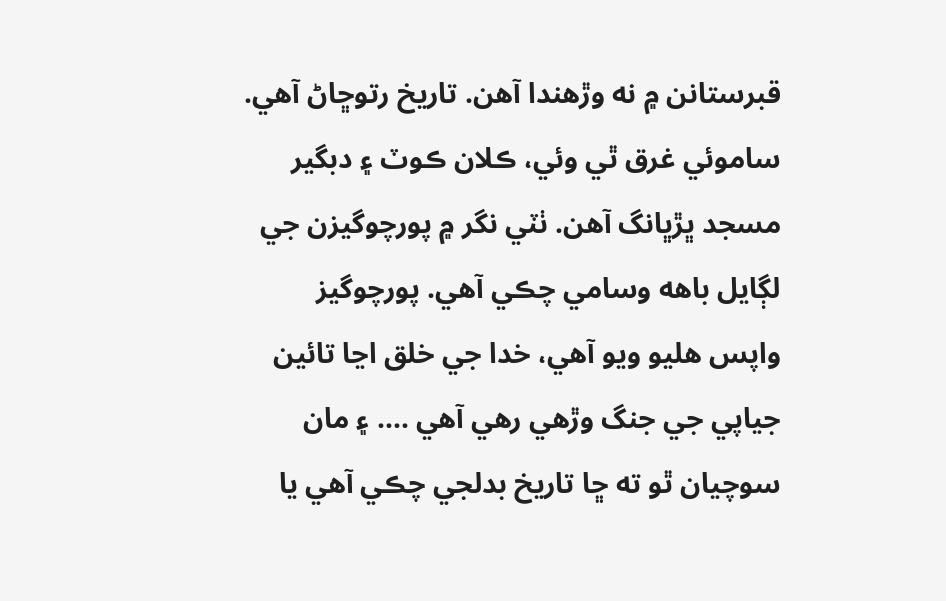قبرستانن ۾ نه وڙهندا آهن. تاريخ رتوڇاڻ آهي. ساموئي غرق ٿي وئي، ڪلان ڪوٽ ۽ دبگير مسجد ڀڙڀانگ آهن. ٺٽي نگر ۾ پورچوگيزن جي لڳايل باهه وسامي چڪي آهي. پورچوگيز واپس هليو ويو آهي، خدا جي خلق اڃا تائين جياپي جي جنگ وڙهي رهي آهي .... ۽ مان سوچيان ٿو ته ڇا تاريخ بدلجي چڪي آهي يا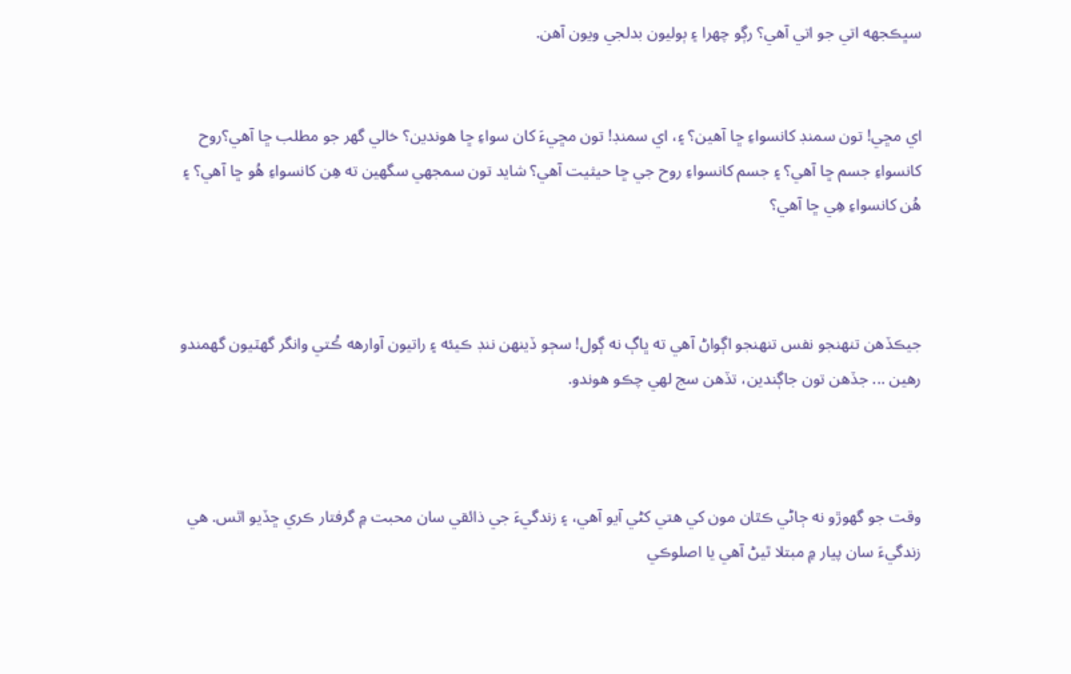سڀڪجهه اتي جو اتي آهي؟ رڳو چهرا ۽ ٻوليون بدلجي ويون آهن.


اي مڇي! تون سمنڊ کانسواءِ ڇا آهين؟ ۽، اي سمنڊ! تون مڇيءَ کان سواءِ ڇا هوندين؟ خالي گهر جو مطلب ڇا آهي؟روح کانسواءِ جسم ڇا آهي؟ ۽ جسم کانسواءِ روح جي ڇا حيثيت آهي؟ شايد تون سمجهي سگهين ته هِن کانسواءِ هُو ڇا آهي؟ ۽ هُن کانسواءِ هِي ڇا آهي؟



جيڪڏهن تنهنجو نفس تنهنجو اڳواڻ آهي ته ڀاڳ نه ڳول! سڄو ڏينهن ننڊ ڪيئه ۽ راتيون آوارهه ڪُتي وانگر گهٽيون گهمندو رهين ... جڏهن تون جاڳندين، تڏهن سج لهي چڪو هوندو.



وقت جو گهوڙو نه ڄاڻي ڪٿان مون کي هتي کڻي آيو آهي، ۽ زندگيءَ جي ذائقي سان محبت ۾ گرفتار ڪري ڇڏيو اٿس. هي زندگيءَ سان پيار ۾ مبتلا ٿيڻ آهي يا اصلوڪي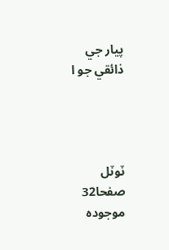پيار جي ذائقي جو ا




ٽوٽل صفحا32
موجودہ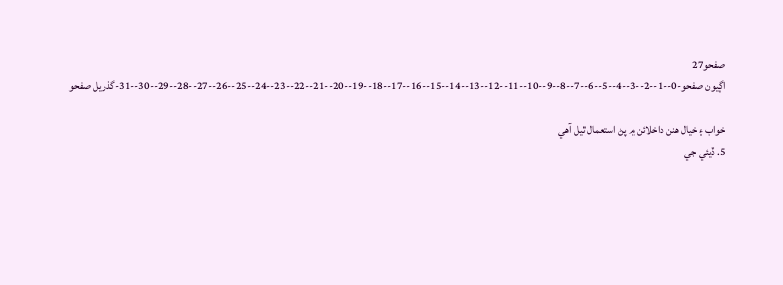صفحو27
اڳيون صفحو-0--1--2--3--4--5--6--7--8--9--10--11--12--13--14--15--16--17--18--19--20--21--22--23--24--25--26--27--28--29--30--31-گذريل صفحو

خواب ۽ خيال ھنن داخلائن ۾ پڻ استعمال ٿيل آھي
5. ڏيئي جي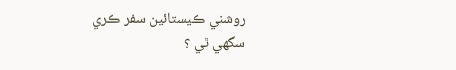روشني ڪيستائين سفر ڪري سگھي ٿي ؟